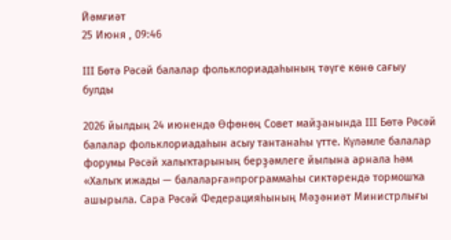Йәмғиәт
25 Июня , 09:46

III Бөтә Рәсәй балалар фольклориадаһының тәүге көнө сағыу булды

2026 йылдың 24 июнендә Өфөнөң Совет майҙанында III Бөтә Рәсәй балалар фольклориадаһын асыу тантанаһы үтте. Күләмле балалар форумы Рәсәй халыҡтарының берҙәмлеге йылына арнала һәм «Халыҡ ижады — балаларға»программаһы сиктәрендә тормошҡа ашырыла. Сара Рәсәй Федерацияһының Мәҙәниәт Министрлығы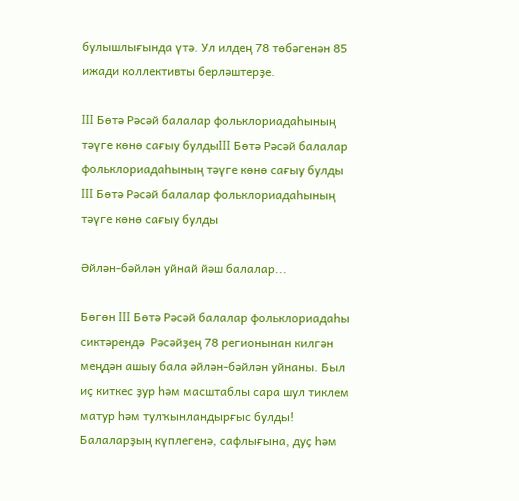булышлығында үтә. Ул илдең 78 төбәгенән 85 ижади коллективты берләштерҙе.

III Бөтә Рәсәй балалар фольклориадаһының тәүге көнө сағыу булдыIII Бөтә Рәсәй балалар фольклориадаһының тәүге көнө сағыу булды
III Бөтә Рәсәй балалар фольклориадаһының тәүге көнө сағыу булды

Әйлән-бәйлән уйнай йәш балалар...

Бөгөн III Бөтә Рәсәй балалар фольклориадаһы сиктәрендә  Рәсәйҙең 78 регионынан килгән меңдән ашыу бала әйлән-бәйлән уйнаны. Был  иҫ киткес ҙур һәм масштаблы сара шул тиклем матур һәм тулҡынландырғыс булды! Балаларҙың күплегенә, сафлығына, дуҫ һәм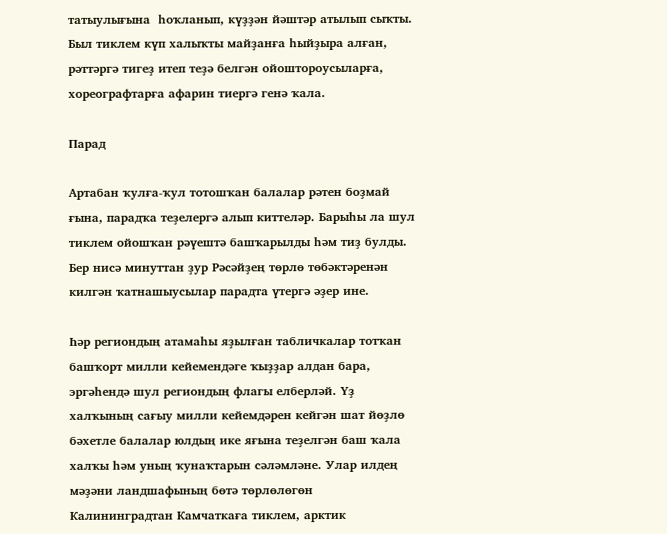татыулығына  һоҡланып, күҙҙән йәштәр атылып сыҡты. Был тиклем күп халыҡты майҙанға һыйҙыра алған, рәттәргә тигеҙ итеп теҙә белгән ойоштороусыларға, хореографтарға афарин тиергә генә ҡала.

Парад

Артабан ҡулға-ҡул тотошҡан балалар рәтен боҙмай ғына, парадҡа теҙелергә алып киттеләр. Барыһы ла шул тиклем ойошҡан рәүештә башҡарылды һәм тиҙ булды. Бер нисә минуттан ҙур Рәсәйҙең төрлө төбәктәренән килгән ҡатнашыусылар парадта үтергә әҙер ине.

Һәр региондың атамаһы яҙылған табличкалар тотҡан башҡорт милли кейемендәге ҡыҙҙар алдан бара, эргәһендә шул региондың флагы елберләй. Үҙ халҡының сағыу милли кейемдәрен кейгән шат йөҙлө бәхетле балалар юлдың ике яғына теҙелгән баш ҡала халҡы һәм уның ҡунаҡтарын сәләмләне. Улар илдең мәҙәни ландшафының бөтә төрлөлөгөн Калининградтан Камчаткаға тиклем, арктик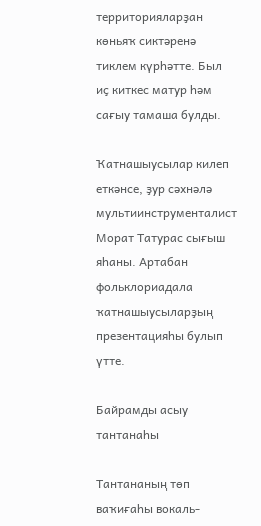территорияларҙан көньяҡ сиктәренә тиклем күрһәтте. Был иҫ киткес матур һәм сағыу тамаша булды.

Ҡатнашыусылар килеп еткәнсе, ҙур сәхнәлә мультиинструменталист Морат Татурас сығыш яһаны. Артабан фольклориадала ҡатнашыусыларҙың презентацияһы булып үтте.

Байрамды асыу тантанаһы

Тантананың төп ваҡиғаһы вокаль-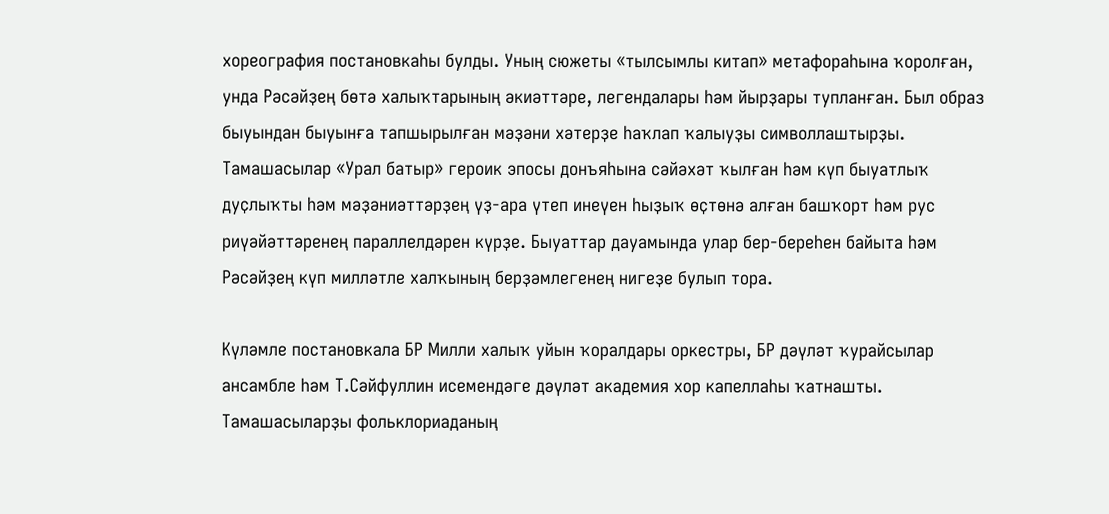хореография постановкаһы булды. Уның сюжеты «тылсымлы китап» метафораһына ҡоролған, унда Рәсәйҙең бөтә халыҡтарының әкиәттәре, легендалары һәм йырҙары тупланған. Был образ быуындан быуынға тапшырылған мәҙәни хәтерҙе һаҡлап ҡалыуҙы символлаштырҙы. Тамашасылар «Урал батыр» героик эпосы донъяһына сәйәхәт ҡылған һәм күп быуатлыҡ дуҫлыҡты һәм мәҙәниәттәрҙең үҙ-ара үтеп инеүен һыҙыҡ өҫтөнә алған башҡорт һәм рус риүәйәттәренең параллелдәрен күрҙе. Быуаттар дауамында улар бер-береһен байыта һәм Рәсәйҙең күп милләтле халҡының берҙәмлегенең нигеҙе булып тора.

Күләмле постановкала БР Милли халыҡ уйын ҡоралдары оркестры, БР дәүләт ҡурайсылар ансамбле һәм Т.Сәйфуллин исемендәге дәүләт академия хор капеллаһы ҡатнашты. Тамашасыларҙы фольклориаданың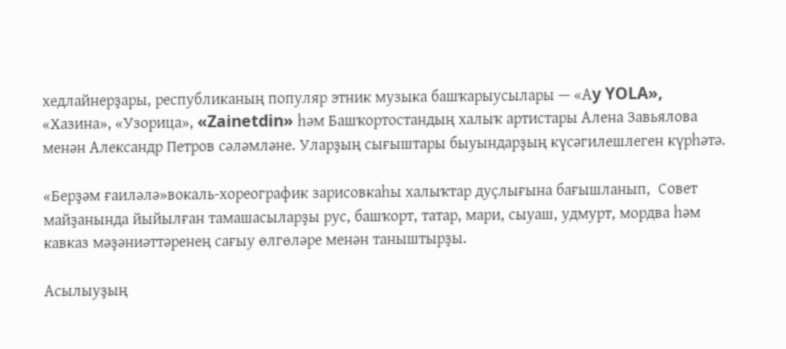хедлайнерҙары, республиканың популяр этник музыка башҡарыусылары — «Аy YOLA», «Хазина», «Узорица», «Zainetdin» һәм Башҡортостандың халыҡ артистары Алена Завьялова менән Александр Петров сәләмләне. Уларҙың сығыштары быуындарҙың күсәгилешлеген күрһәтә.

«Берҙәм ғаиләлә»вокаль-хореографик зарисовкаһы халыҡтар дуҫлығына бағышланып,  Совет майҙанында йыйылған тамашасыларҙы рус, башҡорт, татар, мари, сыуаш, удмурт, мордва һәм кавказ мәҙәниәттәренең сағыу өлгөләре менән таныштырҙы.

Асылыуҙың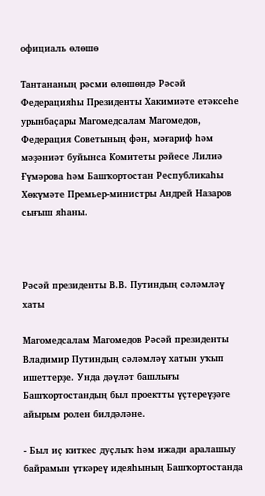официаль өлөшө

Тантананың рәсми өлөшөндә Рәсәй Федерацияһы Президенты Хакимиәте етәксеһе урынбаҫары Магомедсалам Магомедов, Федерация Советының фән, мәғариф һәм мәҙәниәт буйынса Комитеты рәйесе Лилиә Ғүмәрова һәм Башҡортостан Республикаһы Хөкүмәте Премьер-министры Андрей Назаров сығыш яһаны.



Рәсәй президенты В.В. Путиндың сәләмләү хаты

Магомедсалам Магомедов Рәсәй президенты Владимир Путиндың сәләмләү хатын уҡып ишеттерҙе. Унда дәүләт башлығы Башҡортостандың был проектты үҫтереүҙәге айырым ролен билдәләне.

- Был иҫ киткес дуҫлыҡ һәм ижади аралашыу байрамын үткәреү идеяһының Башҡортостанда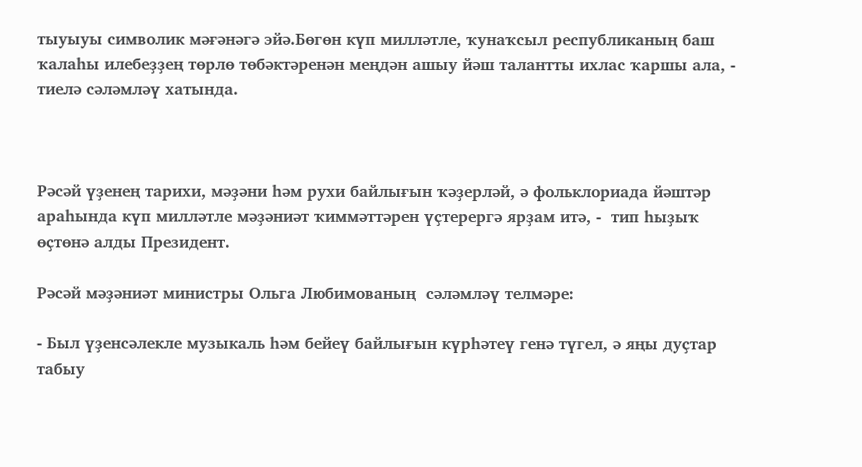тыуыуы символик мәғәнәгә эйә.Бөгөн күп милләтле, ҡунаҡсыл республиканың баш ҡалаһы илебеҙҙең төрлө төбәктәренән меңдән ашыу йәш талантты ихлас ҡаршы ала, - тиелә сәләмләү хатында.



Рәсәй үҙенең тарихи, мәҙәни һәм рухи байлығын ҡәҙерләй, ә фольклориада йәштәр араһында күп милләтле мәҙәниәт ҡиммәттәрен үҫтерергә ярҙам итә, -  тип һыҙыҡ өҫтөнә алды Президент.

Рәсәй мәҙәниәт министры Ольга Любимованың  сәләмләү телмәре:

- Был үҙенсәлекле музыкаль һәм бейеү байлығын күрһәтеү генә түгел, ә яңы дуҫтар табыу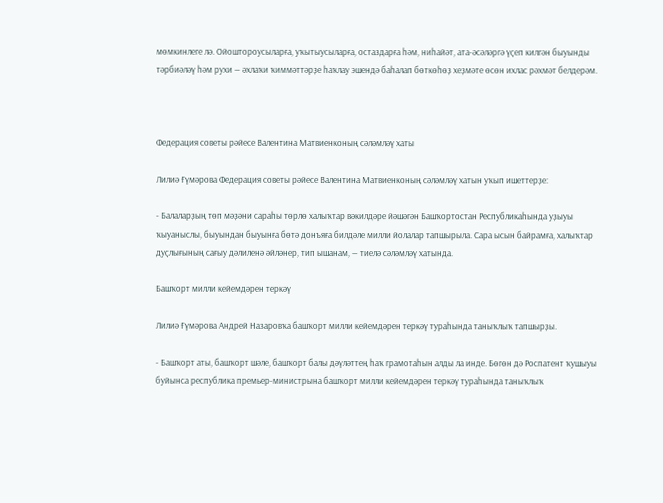мөмкинлеге лә. Ойоштороусыларға, уҡытыусыларға, остаздарға һәм, ниһайәт, ата-әсәләргә үҫеп килгән быуынды тәрбиәләү һәм рухи — әхлаҡи ҡиммәттәрҙе һаҡлау эшендә баһалап бөткөһөҙ хеҙмәте өсөн ихлас рәхмәт белдерәм.



Федерация советы рәйесе Валентина Матвиенконың сәләмләү хаты

Лилиә Ғүмәрова Федерация советы рәйесе Валентина Матвиенконың сәләмләү хатын уҡып ишеттерҙе:

- Балаларҙың төп мәҙәни сараһы төрлө халыҡтар вәкилдәре йәшәгән Башҡортостан Республикаһында уҙыуы ҡыуаныслы, быуындан быуынға бөтә донъяға билдәле милли йолалар тапшырыла. Сара ысын байрамға, халыҡтар дуҫлығының сағыу дәлиленә әйләнер, тип ышанам, — тиелә сәләмләү хатында.

Башҡорт милли кейемдәрен теркәү

Лилиә Ғүмәрова Андрей Назаровҡа башҡорт милли кейемдәрен теркәү тураһында таныҡлыҡ тапшырҙы.

- Башҡорт аты, башҡорт шәле, башҡорт балы дәүләттең һаҡ грамотаһын алды ла инде. Бөгөн дә Роспатент ҡушыуы буйынса республика премьер-министрына башҡорт милли кейемдәрен теркәү тураһында таныҡлыҡ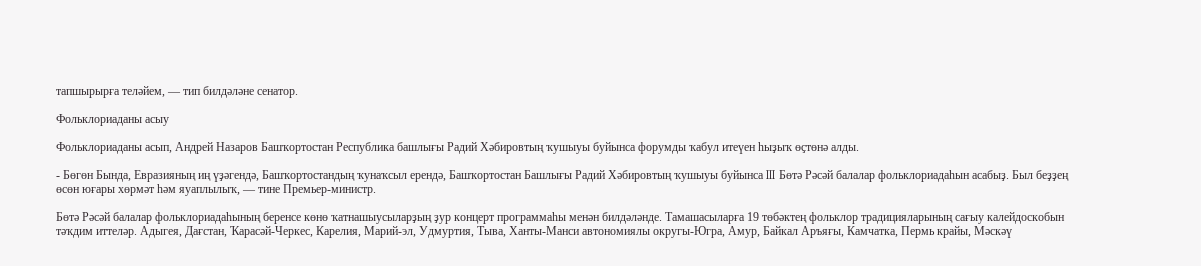тапшырырға теләйем, — тип билдәләне сенатор.

Фольклориаданы асыу

Фольклориаданы асып, Андрей Назаров Башҡортостан Республика башлығы Радий Хәбировтың ҡушыуы буйынса форумды ҡабул итеүен һыҙыҡ өҫтөнә алды.

- Бөгөн Бында, Евразияның иң үҙәгендә, Башҡортостандың ҡунаҡсыл ерендә, Башҡортостан Башлығы Радий Хәбировтың ҡушыуы буйынса III Бөтә Рәсәй балалар фольклориадаһын асабыҙ. Был беҙҙең өсөн юғары хөрмәт һәм яуаплылыҡ, — тине Премьер-министр.

Бөтә Рәсәй балалар фольклориадаһының беренсе көнө ҡатнашыусыларҙың ҙур концерт программаһы менән билдәләнде. Тамашасыларға 19 төбәктең фольклор традицияларының сағыу калейдоскобын тәҡдим иттеләр. Адыгея, Дағстан, Ҡарасәй-Черкес, Карелия, Марий-эл, Удмуртия, Тыва, Ханты-Манси автономиялы округы-Югра, Амур, Байкал Аръяғы, Камчатка, Пермь крайы, Мәскәү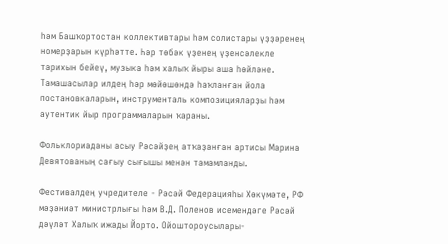һәм Башҡортостан коллективтары һәм солистары үҙҙәренең номерҙарын күрһәтте. Һәр төбәк үҙенең үҙенсәлекле тарихын бейеү, музыка һәм халыҡ йыры аша һөйләне. Тамашасылар илдең һәр мөйөшөндә һаҡланған йола постановкаларын, инструменталь композицияларҙы һәм аутентик йыр программаларын ҡараны.

Фольклориаданы асыу Рәсәйҙең атҡаҙанған артисы Марина Девятованың сағыу сығышы менән тамамланды.

Фестивалдең учредителе - Рәсәй Федерацияһы Хөкүмәте, РФ мәҙәниәт министрлығы һәм В.Д. Поленов исемендәге Рәсәй дәүләт Халыҡ ижады Йорто. Ойоштороусылары-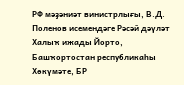РФ мәҙәниәт винистрлығы, В.Д. Поленов исемендәге Рәсәй дәүләт Халыҡ ижады Йорто, Башҡортостан республикаһы Хөкүмәте, БР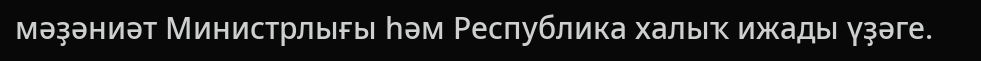мәҙәниәт Министрлығы һәм Республика халыҡ ижады үҙәге.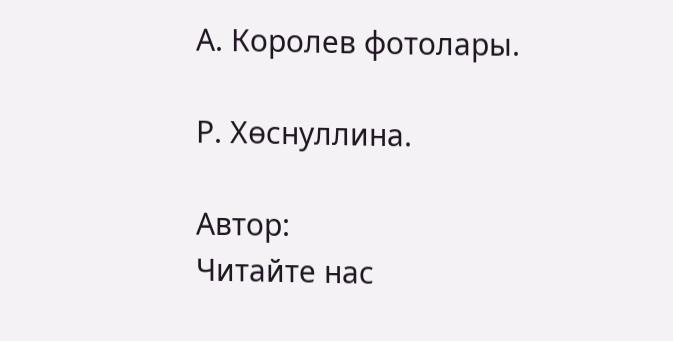А. Королев фотолары.

Р. Хөснуллина.

Автор:
Читайте нас